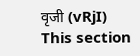वृजी (vRjI)
This section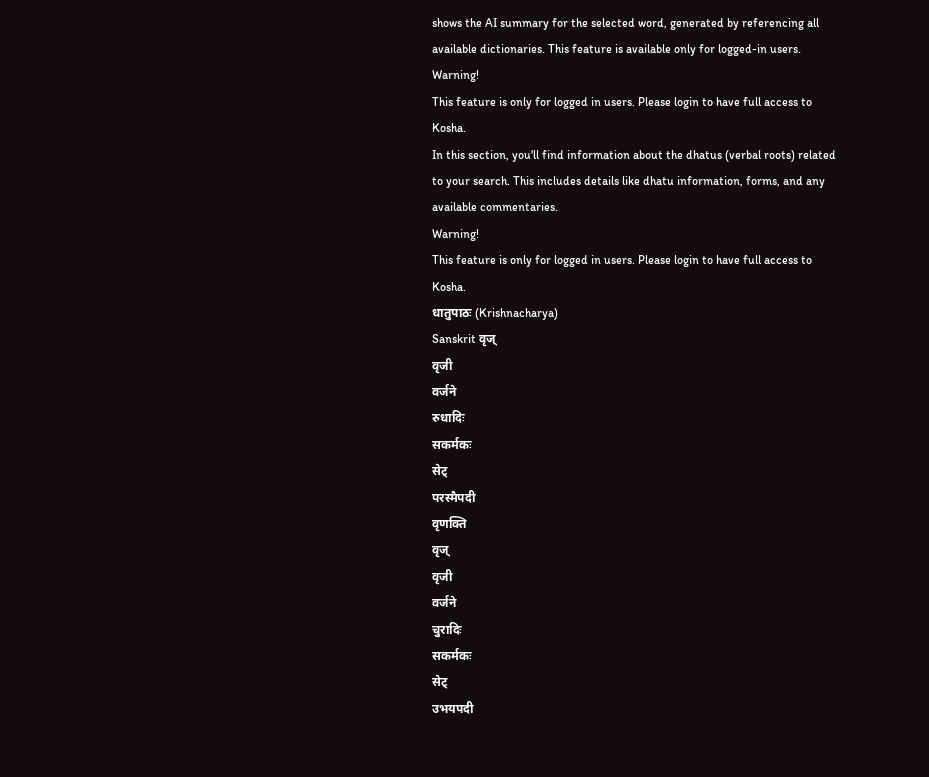shows the AI summary for the selected word, generated by referencing all available dictionaries. This feature is available only for logged-in users.
Warning!
This feature is only for logged in users. Please login to have full access to Kosha.
In this section, you'll find information about the dhatus (verbal roots) related to your search. This includes details like dhatu information, forms, and any available commentaries.
Warning!
This feature is only for logged in users. Please login to have full access to Kosha.
धातुपाठः (Krishnacharya)
Sanskrit वृज्
वृजी
वर्जने
रुधादिः
सकर्मकः
सेट्
परस्मैपदी
वृणक्ति
वृज्
वृजी
वर्जने
चुरादिः
सकर्मकः
सेट्
उभयपदी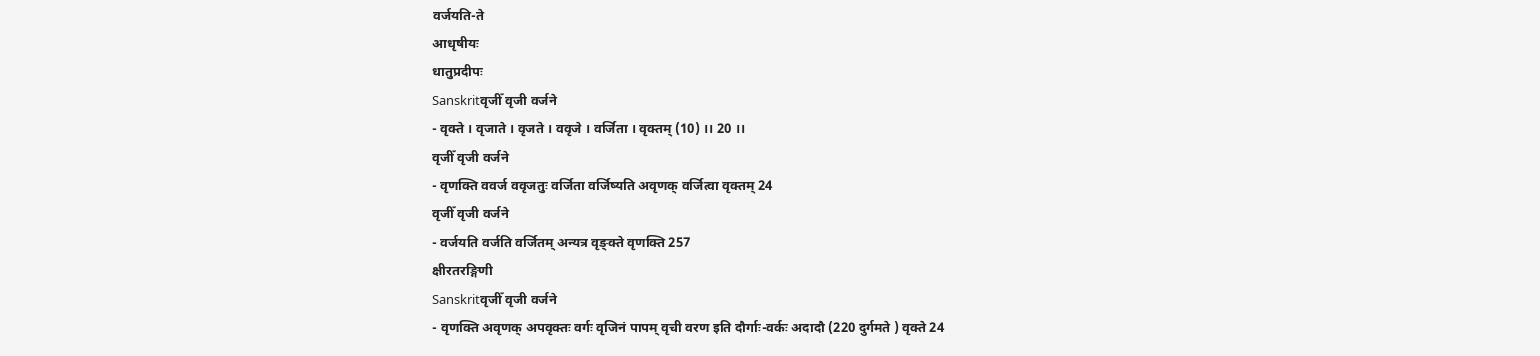वर्जयति-ते
आधृषीयः
धातुप्रदीपः
Sanskritवृजीँ वृजी वर्जने
- वृक्ते । वृजाते । वृजते । ववृजे । वर्जिता । वृक्तम् (10) ।। 20 ।।
वृजीँ वृजी वर्जने
- वृणक्ति ववर्ज ववृजतुः वर्जिता वर्जिष्यति अवृणक् वर्जित्वा वृक्तम् 24
वृजीँ वृजी वर्जने
- वर्जयति वर्जति वर्जितम् अन्यत्र वृङ्क्ते वृणक्ति 257
क्षीरतरङ्गिणी
Sanskritवृजीँ वृजी वर्जने
- वृणक्ति अवृणक् अपवृक्तः वर्गः वृजिनं पापम् वृची वरण इति दौर्गाः-वर्कः अदादौ (220 दुर्गमते ) वृक्ते 24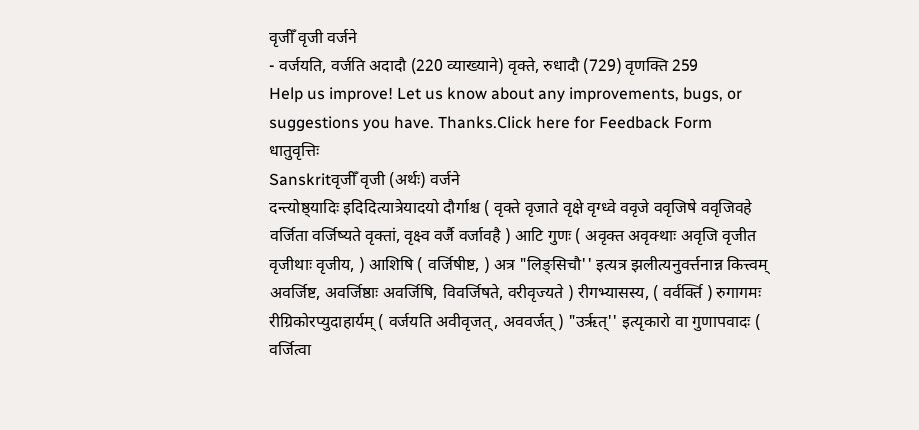वृजीँ वृजी वर्जने
- वर्जयति, वर्जति अदादौ (220 व्याख्याने) वृक्ते, रुधादौ (729) वृणक्ति 259
Help us improve! Let us know about any improvements, bugs, or suggestions you have. Thanks.Click here for Feedback Form
धातुवृत्तिः
Sanskritवृजीँ वृजी (अर्थः) वर्जने
दन्त्योष्ठ्यादिः इदिदित्यात्रेयादयो दौर्गाश्च ( वृक्ते वृजाते वृक्षे वृग्ध्वे ववृजे ववृजिषे ववृजिवहे वर्जिता वर्जिष्यते वृक्तां, वृक्ष्व वर्जै वर्जावहै ) आटि गुणः ( अवृक्त अवृक्थाः अवृजि वृजीत वृजीथाः वृजीय, ) आशिषि ( वर्जिषीष्ट, ) अत्र "लिङ्सिचौ'' इत्यत्र झलीत्यनुवर्त्तनान्न कित्त्वम् अवर्जिष्ट, अवर्जिष्ठाः अवर्जिषि, विवर्जिषते, वरीवृज्यते ) रीगभ्यासस्य, ( वर्वर्क्ति ) रुगागमः रीग्रिकोरप्युदाहार्यम् ( वर्जयति अवीवृजत्, अववर्जत् ) "उरृत्'' इत्यृकारो वा गुणापवादः ( वर्जित्वा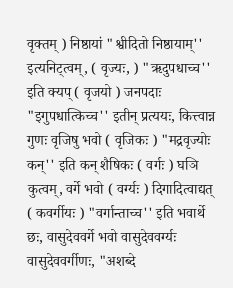वृक्तम् ) निष्ठायां "श्वीदितो निष्ठायाम्'' इत्यनिट्त्वम्, ( वृज्यः, ) "ऋदुपधाच्च'' इति क्यप् ( वृजयो ) जनपदाः "इगुपधात्किच्च'' इतीन् प्रत्ययः, कित्त्वान्न गुणः वृजिषु भवो ( वृजिकः ) "मद्रवृज्योः कन्'' इति कन् शैषिकः ( वर्गः ) घञि कुत्वम्, वर्गे भवो ( वर्ग्यः ) दिगादित्वाद्यत् ( कवर्गीयः ) "वर्गान्ताच्च'' इति भवार्थे छः, वासुदेववर्गे भवो वासुदेववर्ग्यः वासुदेववर्गीणः, "अशब्दे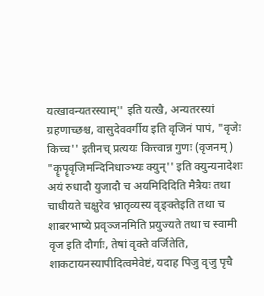यत्खावन्यतरस्याम्'' इति यत्खै, अन्यतरस्यां ग्रहणाच्छश्च, वासुदेववर्गीय इति वृजिनं पापं, "वृजेः किच्च'' इतीनच् प्रत्ययः कित्त्वान्न गुणः (वृजनम् ) "कॄपॄवृजिमन्दिनिधाञ्भ्यः क्युन्'' इति क्युन्यनादेशः अयं रुधादौ युजादौ च अयमिदिदिति मैत्रैयः तथा चाधीयते चक्षुरेव भ्रातृव्यस्य वृङ्क्तेइति तथा च शाबरभाष्ये प्रवृञ्जनमिति प्रयुज्यते तथा च स्वामी वृज इति दौर्गाः, तेषां वृक्ते वर्जितेति, शाकटायनस्यापीदित्वमेवेष्टं, यदाह पिजु वृजु पृचै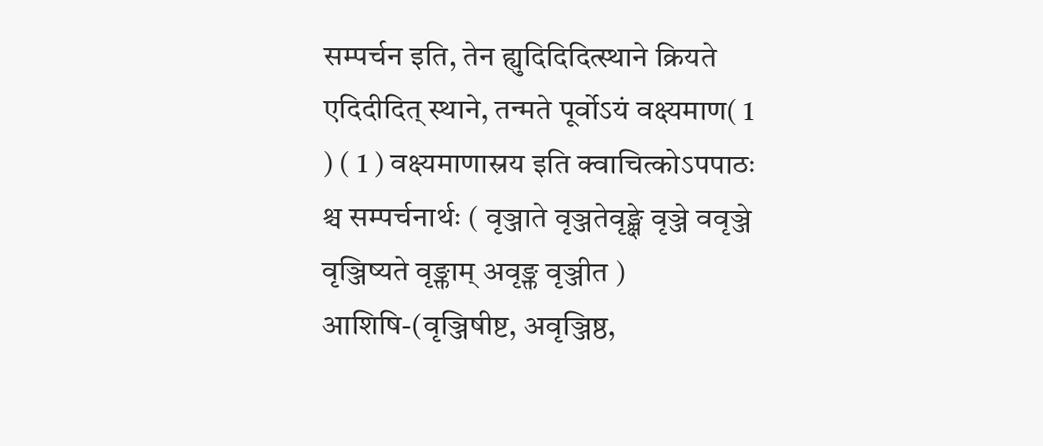सम्पर्चन इति, तेन ह्युदिदिदित्स्थाने क्रियते एदिदीदित् स्थाने, तन्मते पूर्वोऽयं वक्ष्यमाण( 1 ) ( 1 ) वक्ष्यमाणास्रय इति क्वाचित्कोऽपपाठः श्च सम्पर्चनार्थः ( वृञ्जाते वृञ्जतेवृङ्क्षे वृञ्जे ववृञ्जे वृञ्जिष्यते वृङ्क्ताम् अवृङ्क्त वृञ्जीत ) आशिषि-(वृञ्जिषीष्ट, अवृञ्जिष्ठ,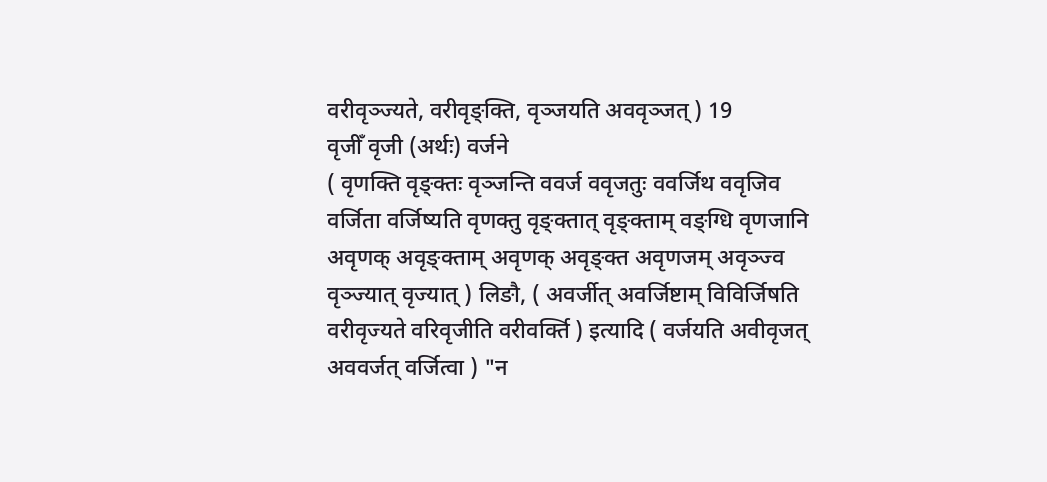वरीवृञ्ज्यते, वरीवृङ्क्ति, वृञ्जयति अववृञ्जत् ) 19
वृजीँ वृजी (अर्थः) वर्जने
( वृणक्ति वृङ्क्तः वृञ्जन्ति ववर्ज ववृजतुः ववर्जिथ ववृजिव वर्जिता वर्जिष्यति वृणक्तु वृङ्क्तात् वृङ्क्ताम् वङ्ग्धि वृणजानि अवृणक् अवृङ्क्ताम् अवृणक् अवृङ्क्त अवृणजम् अवृञ्ज्व वृञ्ज्यात् वृज्यात् ) लिङौ, ( अवर्जीत् अवर्जिष्टाम् विविर्जिषति वरीवृज्यते वरिवृजीति वरीवर्क्ति ) इत्यादि ( वर्जयति अवीवृजत् अववर्जत् वर्जित्वा ) "न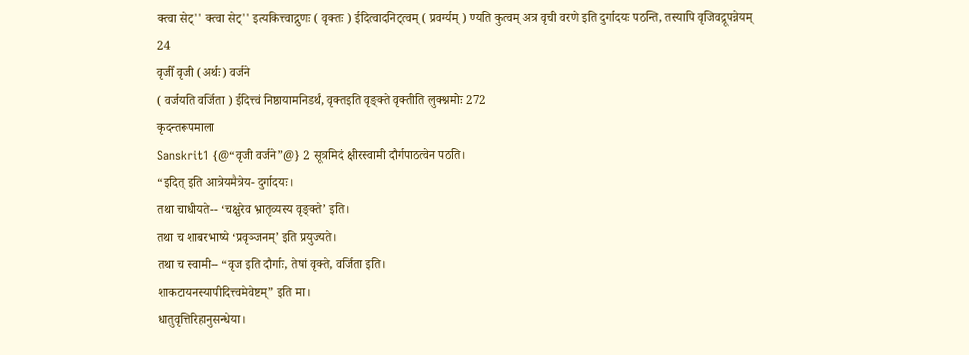क्त्वा सेट्'' क्त्वा सेट्'' इत्यकित्त्वाद्गुणः ( वृक्तः ) ईदित्वादनिट्त्वम् ( प्रवर्ग्यम् ) ण्यति कुत्वम् अत्र वृची वरणे इति दुर्गादयः पठन्ति, तस्यापि वृजिवद्रूपन्नेयम् 24
वृजीँ वृजी (अर्थः) वर्जने
( वर्जयति वर्जिता ) ईदित्त्वं निष्ठायामनिडर्थं, वृक्तइति वृङ्क्ते वृक्तीति लुक्श्नमोः 272
कृदन्तरूपमाला
Sanskrit1 {@“वृजी वर्जने”@} 2 सूत्रमिदं क्षीरस्वामी दौर्गपाठत्वेन पठति।
“इदित् इति आत्रेयमैत्रेय- दुर्गादयः।
तथा चाधीयते-- ‘चक्षुरेव भ्रातृव्यस्य वृङ्क्ते’ इति।
तथा च शाबरभाष्ये ‘प्रवृञ्जनम्’ इति प्रयुज्यते।
तथा च स्वामी-- “वृज इति दौर्गाः, तेषां वृक्ते, वर्जिता इति।
शाकटायनस्यापीदित्त्वमेवेष्टम्” इति मा।
धातुवृत्तिरिहानुसन्धेया।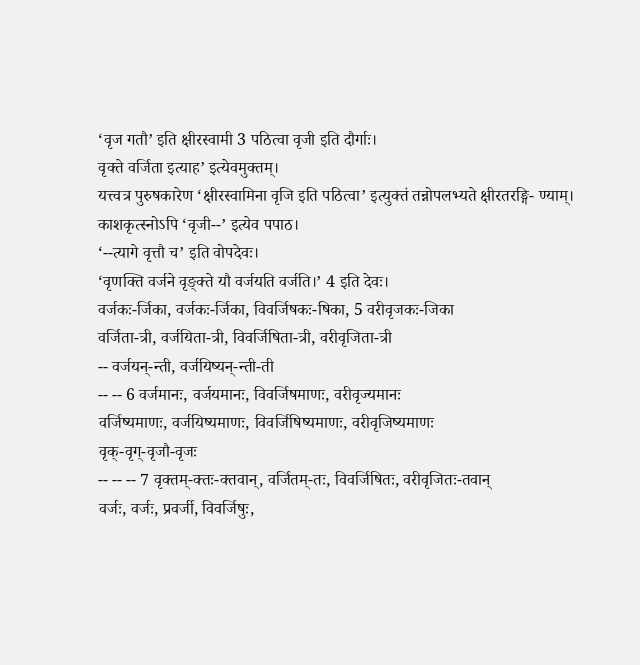‘वृज गतौ’ इति क्षीरस्वामी 3 पठित्वा वृजी इति दौर्गाः।
वृक्ते वर्जिता इत्याह’ इत्येवमुक्तम्।
यत्त्वत्र पुरुषकारेण ‘क्षीरस्वामिना वृजि इति पठित्वा’ इत्युक्तं तन्नोपलभ्यते क्षीरतरङ्गि- ण्याम्।
काशकृत्स्नोऽपि ‘वृजी--’ इत्येव पपाठ।
‘--त्यागे वृत्तौ च’ इति वोपदेवः।
‘वृणक्ति वर्जने वृङ्क्ते यौ वर्जयति वर्जति।’ 4 इति देवः।
वर्जकः-र्जिका, वर्जकः-र्जिका, विवर्जिषकः-षिका, 5 वरीवृजकः-जिका
वर्जिता-त्री, वर्जयिता-त्री, विवर्जिषिता-त्री, वरीवृजिता-त्री
-- वर्जयन्-न्ती, वर्जयिष्यन्-न्ती-ती
-- -- 6 वर्जमानः, वर्जयमानः, विवर्जिषमाणः, वरीवृज्यमानः
वर्जिष्यमाणः, वर्जयिष्यमाणः, विवर्जिषिष्यमाणः, वरीवृजिष्यमाणः
वृक्-वृग्-वृजौ-वृजः
-- -- -- 7 वृक्तम्-क्तः-क्तवान्, वर्जितम्-तः, विवर्जिषितः, वरीवृजितः-तवान्
वर्जः, वर्जः, प्रवर्जी, विवर्जिषुः,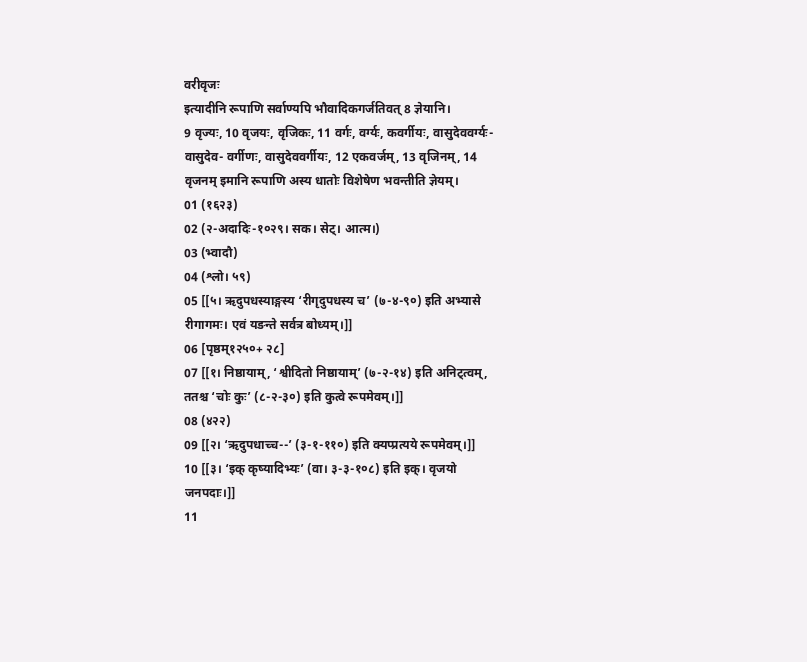वरीवृजः
इत्यादीनि रूपाणि सर्वाण्यपि भौवादिकगर्जतिवत् 8 ज्ञेयानि।
9 वृज्यः, 10 वृजयः, वृजिकः, 11 वर्गः, वर्ग्यः, कवर्गीयः, वासुदेववर्ग्यः-वासुदेव- वर्गीणः, वासुदेववर्गीयः, 12 एकवर्जम्, 13 वृजिनम्, 14 वृजनम् इमानि रूपाणि अस्य धातोः विशेषेण भवन्तीति ज्ञेयम्।
01 (१६२३)
02 (२-अदादिः-१०२९। सक। सेट्। आत्म।)
03 (भ्वादौ)
04 (श्लो। ५९)
05 [[५। ऋदुपधस्याङ्गस्य ‘रीगृदुपधस्य च’ (७-४-९०) इति अभ्यासे रीगागमः। एवं यङन्ते सर्वत्र बोध्यम्।]]
06 [पृष्ठम्१२५०+ २८]
07 [[१। निष्ठायाम्, ‘श्वीदितो निष्ठायाम्’ (७-२-१४) इति अनिट्त्वम्, ततश्च ‘चोः कुः’ (८-२-३०) इति कुत्वे रूपमेवम्।]]
08 (४२२)
09 [[२। ‘ऋदुपधाच्च--’ (३-१-११०) इति क्यप्प्रत्यये रूपमेवम्।]]
10 [[३। ‘इक् कृष्यादिभ्यः’ (वा। ३-३-१०८) इति इक्। वृजयो जनपदाः।]]
11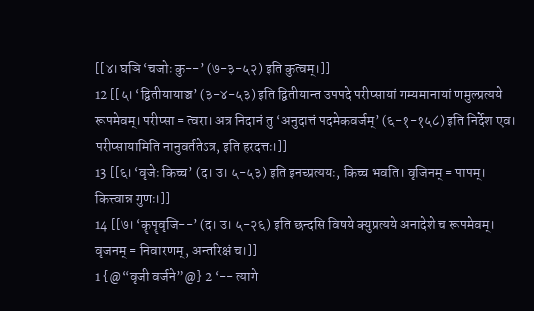[[४। घञि ‘चजोः कु--’ (७-३-५२) इति कुत्वम्।]]
12 [[५। ‘द्वितीयायाञ्च’ (३-४-५३) इति द्वितीयान्त उपपदे परीप्सायां गम्यमानायां णमुल्प्रत्यये रूपमेवम्। परीप्सा = त्वरा। अत्र निदानं तु ‘अनुदात्तं पदमेकवर्जम्’ (६-१-१५८) इति निर्देश एव। परीप्सायामिति नानुवर्ततेऽत्र, इति हरदत्तः।]]
13 [[६। ‘वृजेः किच्च’ (द। उ। ५-५३) इति इनच्प्रत्ययः, किच्च भवति। वृजिनम् = पापम्। कित्त्वान्न गुणः।]]
14 [[७। ‘कॄपॄवृजि--’ (द। उ। ५-२६) इति छन्दसि विषये क्युप्रत्यये अनादेशे च रूपमेवम्। वृजनम् = निवारणम्, अन्तरिक्षं च।]]
1 {@“वृजी वर्जने”@} 2 ‘-- त्यागे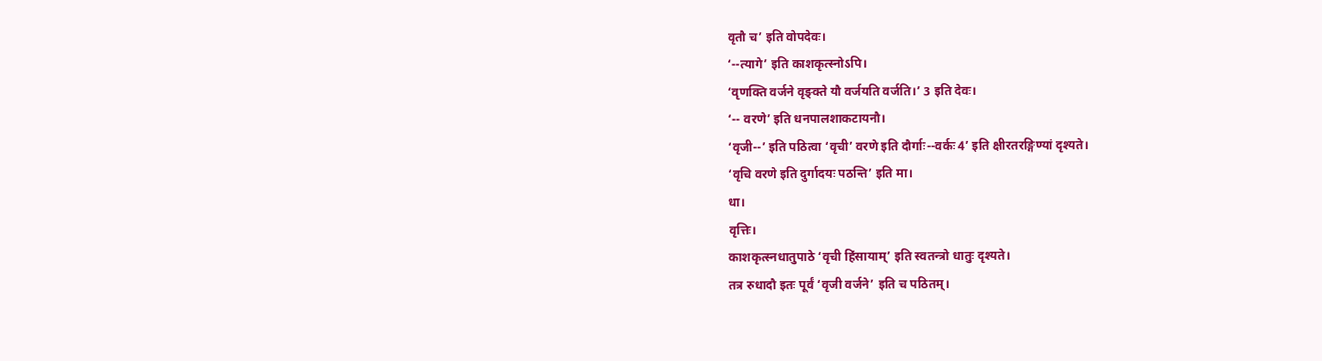वृतौ च’ इति वोपदेवः।
‘--त्यागे’ इति काशकृत्स्नोऽपि।
‘वृणक्ति वर्जने वृङ्क्ते यौ वर्जयति वर्जति।’ 3 इति देवः।
‘-- वरणे’ इति धनपालशाकटायनौ।
‘वृजी--’ इति पठित्वा ‘वृची’ वरणे इति दौर्गाः--वर्कः 4’ इति क्षीरतरङ्गिण्यां दृश्यते।
‘वृचि वरणे इति दुर्गादयः पठन्ति’ इति मा।
धा।
वृत्तिः।
काशकृत्स्नधातुपाठे ‘वृची हिंसायाम्’ इति स्वतन्त्रो धातुः दृश्यते।
तत्र रुधादौ इतः पूर्वं ‘वृजी वर्जने’ इति च पठितम्।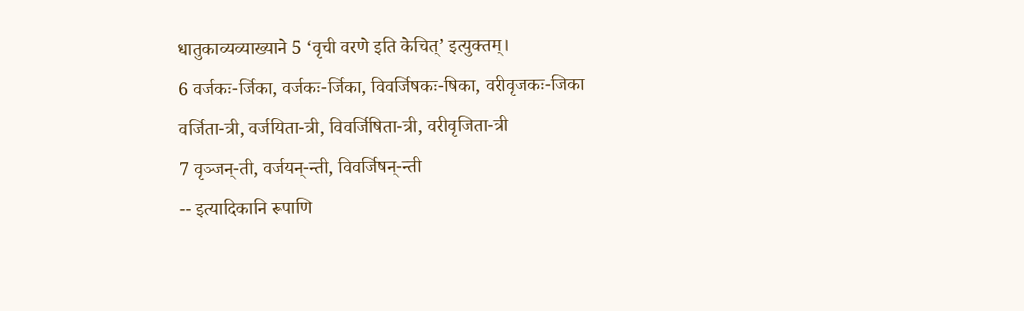धातुकाव्यव्याख्याने 5 ‘वृची वरणे इति केचित्’ इत्युक्तम्।
6 वर्जकः-र्जिका, वर्जकः-र्जिका, विवर्जिषकः-षिका, वरीवृजकः-जिका
वर्जिता-त्री, वर्जयिता-त्री, विवर्जिषिता-त्री, वरीवृजिता-त्री
7 वृञ्जन्-ती, वर्जयन्-न्ती, विवर्जिषन्-न्ती
-- इत्यादिकानि रूपाणि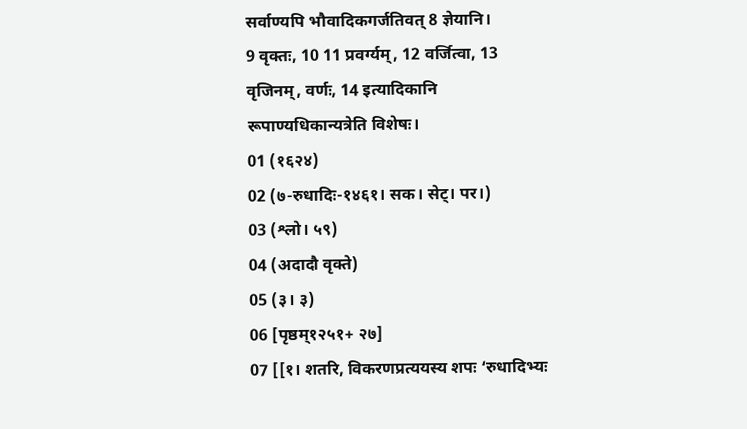सर्वाण्यपि भौवादिकगर्जतिवत् 8 ज्ञेयानि।
9 वृक्तः, 10 11 प्रवर्ग्यम्, 12 वर्जित्वा, 13 वृजिनम्, वर्णः, 14 इत्यादिकानि रूपाण्यधिकान्यत्रेति विशेषः।
01 (१६२४)
02 (७-रुधादिः-१४६१। सक। सेट्। पर।)
03 (श्लो। ५९)
04 (अदादौ वृक्ते)
05 (३। ३)
06 [पृष्ठम्१२५१+ २७]
07 [[१। शतरि, विकरणप्रत्ययस्य शपः ‘रुधादिभ्यः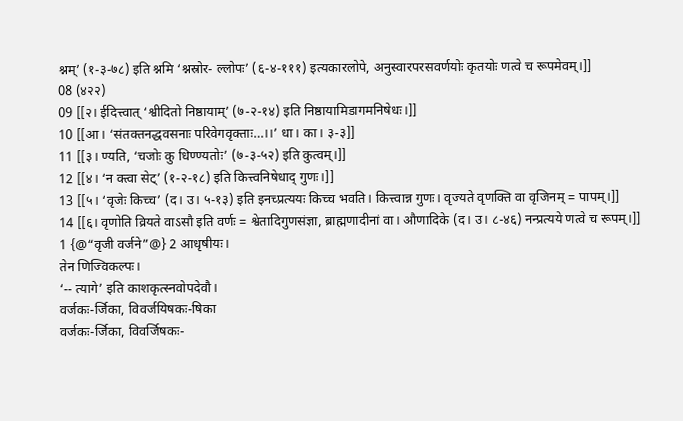श्नम्’ (१-३-७८) इति श्नमि ‘श्नस्रोर- ल्लोपः’ (६-४-१११) इत्यकारलोपे, अनुस्वारपरसवर्णयोः कृतयोः णत्वे च रूपमेवम्।]]
08 (४२२)
09 [[२। ईदित्त्वात् ‘श्वीदितो निष्ठायाम्’ (७-२-१४) इति निष्ठायामिडागमनिषेधः।]]
10 [[आ। ‘संतक्तनद्धवसनाः परिवेगवृक्ताः…।।’ धा। का। ३-३]]
11 [[३। ण्यति, ‘चजोः कु धिण्ण्यतोः’ (७-३-५२) इति कुत्वम्।]]
12 [[४। ‘न क्त्वा सेट्’ (१-२-१८) इति कित्त्वनिषेधाद् गुणः।]]
13 [[५। ‘वृजेः किच्च’ (द। उ। ५-१३) इति इनच्प्रत्ययः किच्च भवति। कित्त्वान्न गुणः। वृज्यते वृणक्ति वा वृजिनम् = पापम्।]]
14 [[६। वृणोति व्रियते वाऽसौ इति वर्णः = श्वेतादिगुणसंज्ञा, ब्राह्मणादीनां वा। औणादिके (द। उ। ८-४६) नन्प्रत्यये णत्वे च रूपम्।]]
1 {@“वृजी वर्जने”@} 2 आधृषीयः।
तेन णिज्विकल्पः।
‘-- त्यागे’ इति काशकृत्स्नवोपदेवौ।
वर्जकः-र्जिका, विवर्जयिषकः-षिका
वर्जकः-र्जिका, विवर्जिषकः-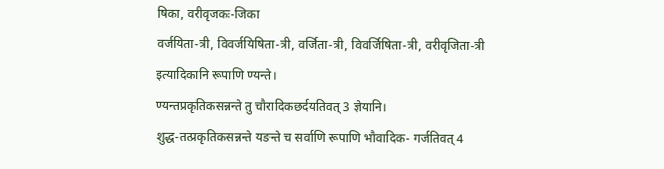षिका, वरीवृजकः-जिका
वर्जयिता-त्री, विवर्जयिषिता-त्री, वर्जिता-त्री, विवर्जिषिता-त्री, वरीवृजिता-त्री
इत्यादिकानि रूपाणि ण्यन्ते।
ण्यन्तप्रकृतिकसन्नन्ते तु चौरादिकछर्दयतिवत् 3 ज्ञेयानि।
शुद्ध-तत्प्रकृतिकसन्नन्ते यङन्ते च सर्वाणि रूपाणि भौवादिक- गर्जतिवत् 4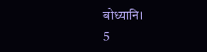बोध्यानि।
5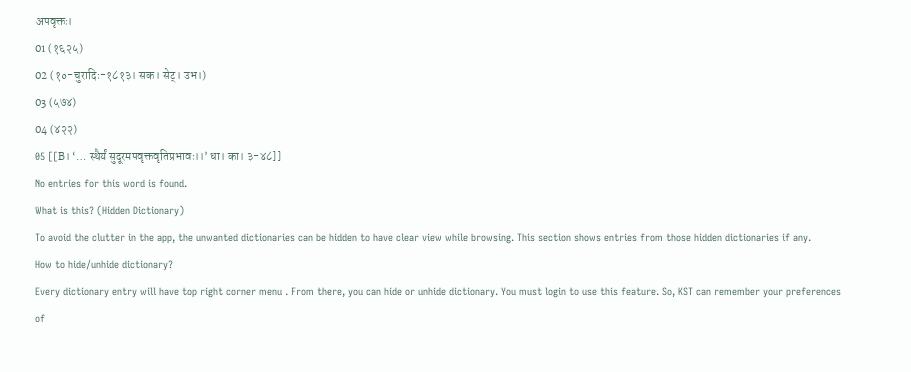अपवृक्तः।
01 (१६२५)
02 (१०-चुरादिः-१८१३। सक। सेट्। उभ।)
03 (५७४)
04 (४२२)
05 [[B। ‘… स्थैर्यं सुदूरमपवृक्तवृतिप्रभावः।।’ धा। का। ३-४८]]
No entries for this word is found.
What is this? (Hidden Dictionary)
To avoid the clutter in the app, the unwanted dictionaries can be hidden to have clear view while browsing. This section shows entries from those hidden dictionaries if any.
How to hide/unhide dictionary?
Every dictionary entry will have top right corner menu . From there, you can hide or unhide dictionary. You must login to use this feature. So, KST can remember your preferences of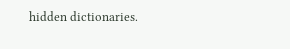hidden dictionaries.